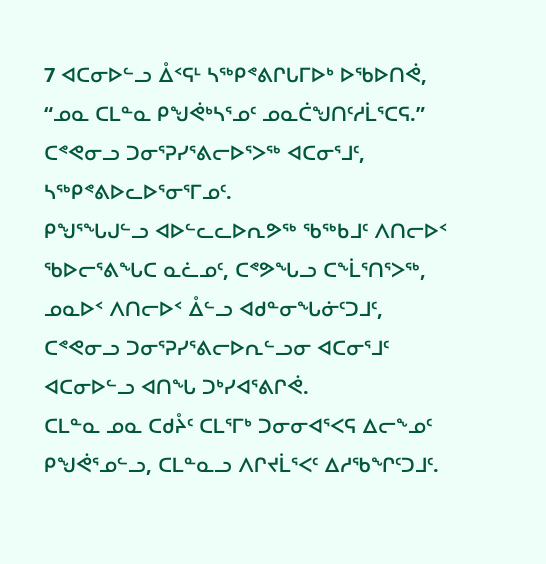7 ᐊᑕᓂᐅᓪᓗ ᐂᑉᕋᒻ ᓴᖅᑭᕝᕕᒋᒐᒥᐅᒃ ᐅᖃᐅᑎᕚ, “ᓄᓇ ᑕᒪᓐᓇ ᑭᖑᕚᒃᓴᕐᓄᑦ ᓄᓇᑖᖑᑎᑦᓱᒫᕐᑕᕋ.” ᑕᕝᕙᓂᓗ ᑐᓂᕐᕈᓯᕐᕕᓕᐅᕐᐳᖅ ᐊᑕᓂᕐᒧᑦ, ᓴᖅᑭᕝᕕᐅᓚᐅᕐᓂᕐᒥᓄᑦ.
ᑭᖑᕐᖓᒍᓪᓗ ᐊᐅᓪᓚᓚᐅᕆᕗᖅ ᖃᖅᑲᒧᑦ ᐱᑎᓕᐅᑉ ᖃᐅᓕᕐᕕᖓᑕ ᓇᓛᓄᑦ, ᑕᕝᕗᖓᓗ ᑕᖕᒫᕐᑎᕐᐳᖅ, ᓄᓇᐅᑉ ᐱᑎᓕᐅᑉ ᐂᓪᓗ ᐊᑯᓐᓂᖓᓃᑦᑐᒧᑦ, ᑕᕝᕙᓂᓗ ᑐᓂᕐᕈᓯᕐᕕᓕᐅᕆᓪᓗᓂ ᐊᑕᓂᕐᒧᑦ ᐊᑕᓂᐅᓪᓗ ᐊᑎᖓ ᑐᒃᓯᐊᕐᕕᒋᕚ.
ᑕᒪᓐᓇ ᓄᓇ ᑕᑯᔧᑦ ᑕᒪᕐᒥᒃ ᑐᓂᓂᐊᕐᐸᕋ ᐃᓕᖕᓄᑦ ᑭᖑᕚᕐᓄᓪᓗ, ᑕᒪᓐᓇᓗ ᐱᒋᔪᒫᕐᐸᑦ ᐃᓱᖃᖏᑦᑐᒧᑦ.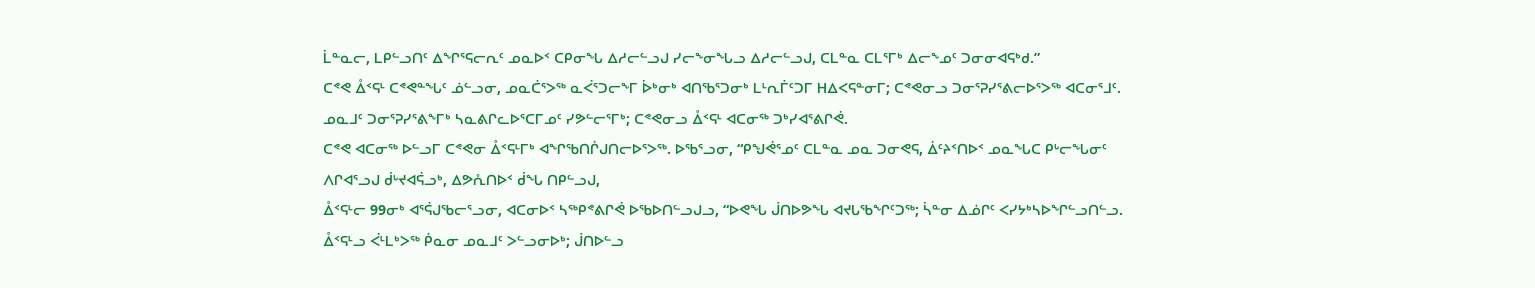ᒫᓐᓇᓕ, ᒪᑭᓪᓗᑎᑦ ᐃᖏᕐᕋᓕᕆᑦ ᓄᓇᐅᑉ ᑕᑭᓂᖓ ᐃᓱᓕᓪᓗᒍ ᓯᓕᖕᓂᖓᓗ ᐃᓱᓕᓪᓗᒍ, ᑕᒪᓐᓇ ᑕᒪᕐᒥᒃ ᐃᓕᖕᓄᑦ ᑐᓂᓂᐊᕋᒃᑯ.”
ᑕᕝᕙ ᐂᑉᕋᒻ ᑕᕝᕙᓐᖓᑦ ᓅᓪᓗᓂ, ᓄᓇᑖᕐᐳᖅ ᓇᐹᕐᑐᓕᖕᒥ ᐆᒃᓂᒃ ᐊᑎᖃᕐᑐᓂᒃ ᒪᒻᕆᒦᑦᑐᒥ ᕼᐃᐸᕋᓐᓂᒥ; ᑕᕝᕙᓂᓗ ᑐᓂᕐᕈᓯᕐᕕᓕᐅᕐᐳᖅ ᐊᑕᓂᕐᒧᑦ.
ᓄᓇᒧᑦ ᑐᓂᕐᕈᓯᕐᕕᖕᒥᒃ ᓴᓇᕕᒋᓚᐅᕐᑕᒥᓄᑦ ᓯᕗᓪᓕᕐᒥᒃ; ᑕᕝᕙᓂᓗ ᐂᑉᕋᒻ ᐊᑕᓂᖅ ᑐᒃᓯᐊᕐᕕᒋᕚ.
ᑕᕝᕙ ᐊᑕᓂᖅ ᐅᓪᓗᒥ ᑕᕝᕙᓂ ᐂᑉᕋᒻᒥᒃ ᐊᖏᖃᑎᒌᒍᑎᓕᐅᕐᐳᖅ. ᐅᖃᕐᓗᓂ, “ᑭᖑᕚᕐᓄᑦ ᑕᒪᓐᓇ ᓄᓇ ᑐᓂᕙᕋ, ᐄᑦᔨᑉᑎᐅᑉ ᓄᓇᖓᑕ ᑭᒡᓕᖓᓂᑦ ᐱᒋᐊᕐᓗᒍ ᑰᒡᔪᐊᕌᓗᒃ, ᐃᕗᕅᑎᐅᑉ ᑰᖓ ᑎᑭᓪᓗᒍ,
ᐂᑉᕋᒻᓕ 99ᓂᒃ ᐊᕐᕌᒍᖃᓕᕐᓗᓂ, ᐊᑕᓂᐅᑉ ᓴᖅᑭᕝᕕᒋᕚ ᐅᖃᐅᑎᓪᓗᒍᓗ, “ᐅᕙᖓ ᒎᑎᐅᕗᖓ ᐊᔪᒐᖃᖏᑦᑐᖅ; ᓵᓐᓂ ᐃᓅᒋᑦ ᐸᓯᔭᒃᓴᐅᖏᓪᓗᑎᓪᓗ.
ᐂᑉᕋᒻᓗ ᐹᒻᒪᒃᐳᖅ ᑮᓇᓂ ᓄᓇᒧᑦ ᐳᓪᓗᓂᐅᒃ; ᒎᑎᐅᓪᓗ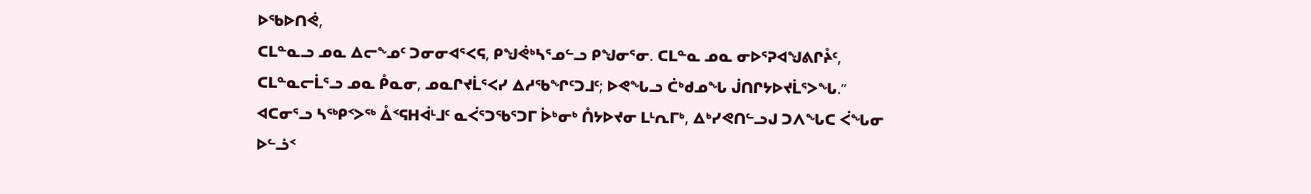ᐅᖃᐅᑎᕚ,
ᑕᒪᓐᓇᓗ ᓄᓇ ᐃᓕᖕᓄᑦ ᑐᓂᓂᐊᕐᐸᕋ, ᑭᖑᕚᒃᓴᕐᓄᓪᓗ ᑭᖑᓂᕐᓂ. ᑕᒪᓐᓇ ᓄᓇ ᓂᐅᕐᕈᐊᖑᕕᒋᔧᑦ, ᑕᒪᓐᓇᓕᒫᕐᓗ ᓄᓇ ᑬᓇᓂ, ᓄᓇᒋᔪᒫᕐᐸᓯ ᐃᓱᖃᖏᑦᑐᒧᑦ; ᐅᕙᖓᓗ ᑖᒃᑯᓄᖓ ᒎᑎᒋᔭᐅᔪᒫᕐᐳᖓ.”
ᐊᑕᓂᕐᓗ ᓴᖅᑭᑉᐳᖅ ᐂᑉᕋᕼᐋᒻᒧᑦ ᓇᐹᕐᑐᖃᕐᑐᒥ ᐆᒃᓂᒃ ᑍᔭᐅᔪᓂ ᒪᒻᕆᒥᒃ, ᐃᒃᓯᕙᑎᓪᓗᒍ ᑐᐱᖓᑕ ᐹᖓᓂ ᐅᓪᓘᑉ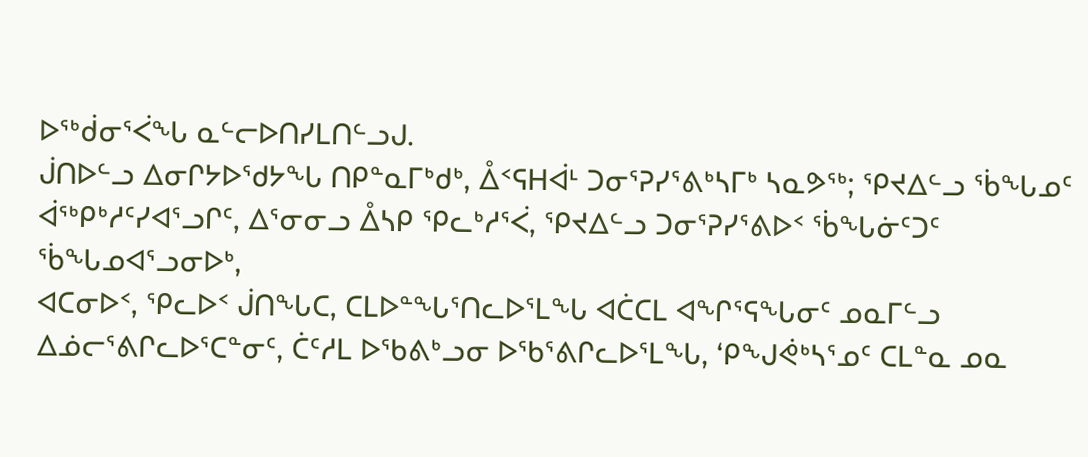ᐅᖅᑰᓂᕐᐹᖓ ᓇᓪᓕᐅᑎᓯᒪᑎᓪᓗᒍ.
ᒎᑎᐅᓪᓗ ᐃᓂᒋᔭᐅᖁᔭᖓ ᑎᑭᓐᓇᒥᒃᑯᒃ, ᐂᑉᕋᕼᐋᒻ ᑐᓂᕐᕈᓯᕐᕕᒃᓴᒥᒃ ᓴᓇᕗᖅ; ᕿᔪᐃᓪᓗ ᖄᖓᓄᑦ ᐋᖅᑭᒃᓱᑦᓯᐊᕐᓗᒋᑦ, ᐃᕐᓂᓂᓗ ᐂᓴᑭ ᕿᓚᒃᓱᕐᐹ, ᕿᔪᐃᓪᓗ ᑐᓂᕐᕈᓯᕐᕕᐅᑉ ᖄᖓᓃᑦᑐᑦ ᖄᖓᓄᐊᕐᓗᓂᐅᒃ,
ᐊᑕᓂᐅᑉ, ᕿᓚᐅᑉ ᒎᑎᖓᑕ, ᑕᒪᐅᓐᖓᕐᑎᓚᐅᕐᒪᖓ ᐊᑖᑕᒪ ᐊᖏᕐᕋᖓᓂᑦ ᓄᓇᒥᓪᓗ ᐃᓅᓕᕐᕕᒋᓚᐅᕐᑕᓐᓂᑦ, ᑖᑦᓱᒪ ᐅᖃᕕᒃᓗᓂ ᐅᖃᕐᕕᒋᓚᐅᕐᒪᖓ, ‘ᑭᖑᕚᒃᓴᕐᓄᑦ ᑕᒪᓐᓇ ᓄᓇ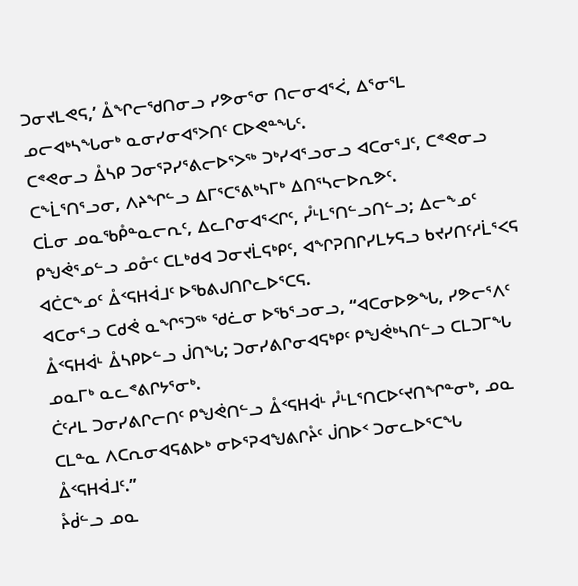ᑐᓂᔪᒪᕙᕋ,’ ᐂᖏᓕᖁᑎᓂᓗ ᓯᕗᓂᕐᓂ ᑎᓕᓂᐊᕐᐹ, ᐃᕐᓂᕐᒪ ᓄᓕᐊᒃᓴᖓᓂᒃ ᓇᓂᓯᓂᐊᕐᐳᑎᑦ ᑕᐅᕙᓐᖓᑦ.
ᑕᕝᕙᓂᓗ ᐂᓴᑭ ᑐᓂᕐᕈᓯᕐᕕᓕᐅᕐᐳᖅ ᑐᒃᓯᐊᕐᓗᓂᓗ ᐊᑕᓂᕐᒧᑦ, ᑕᕝᕙᓂᓗ ᑕᖕᒫᕐᑎᕐᓗᓂ, ᐱᔨᖏᓪᓗ ᐃᒥᕐᑕᕐᕕᒃᓴᒥᒃ ᐃᑎᕐᓴᓕᐅᕆᕗᑦ.
ᑕᒫᓂ ᓄᓇᖃᑬᓐᓇᓕᕆᑦ, ᐃᓚᒋᓂᐊᕐᐸᒋᑦ, ᓮᒻᒪᕐᑎᓪᓗᑎᓪᓗ; ᐃᓕᖕᓄᑦ ᑭᖑᕚᕐᓄᓪᓗ ᓄᓁᑦ ᑕᒪᒃᑯᐊ ᑐᓂᔪᒫᕋᒃᑭᑦ, ᐊᖏᕈᑎᒋᓯᒪᔭᕋᓗ ᑲᔪᓯᑎᑦᓱᒫᕐᐸᕋ ᐊᑖᑕᖕᓄᑦ ᐂᑉᕋᕼᐋᒧᑦ ᐅᖃᕕᒍᑎᒋᓚᐅᕐᑕᕋ.
ᐊᑕᓂᕐᓗ ᑕᑯᕚ ᓇᖏᕐᑐᖅ ᖁᓛᓂ ᐅᖃᕐᓗᓂᓗ, “ᐊᑕᓂᐅᕗᖓ, ᓯᕗᓕᕐᐱᑦ ᐂᑉᕋᕼᐋᒻ ᐂᓴᑭᐅᓪᓗ ᒎᑎᖓ; ᑐᓂᓯᕕᒋᓂᐊᕋᒃᑭᑦ ᑭᖑᕚᒃᓴᑎᓪᓗ ᑕᒪᑐᒥᖓ ᓄᓇᒥᒃ ᓇᓚᕝᕕᒋᔭᕐᓂᒃ.
ᑖᑦᓱᒪ ᑐᓂᓯᕕᒋᓕᑎᑦ ᑭᖑᕚᑎᓪᓗ ᐂᑉᕋᕼᐋᒻ ᓮᒻᒪᕐᑎᑕᐅᑦᔪᑎᖏᓐᓂᒃ, ᓄᓇ ᑕᒪᓐᓇ ᐱᑕᕆᓂᐊᕋᕕᐅᒃ ᓂᐅᕐᕈᐊᖑᕕᒋᔧᑦ ᒎᑎᐅᑉ ᑐᓂᓚᐅᕐᑕᖓ ᐂᑉᕋᕼᐋᒧᑦ.”
ᔧᑰᓪᓗ ᓄᓇ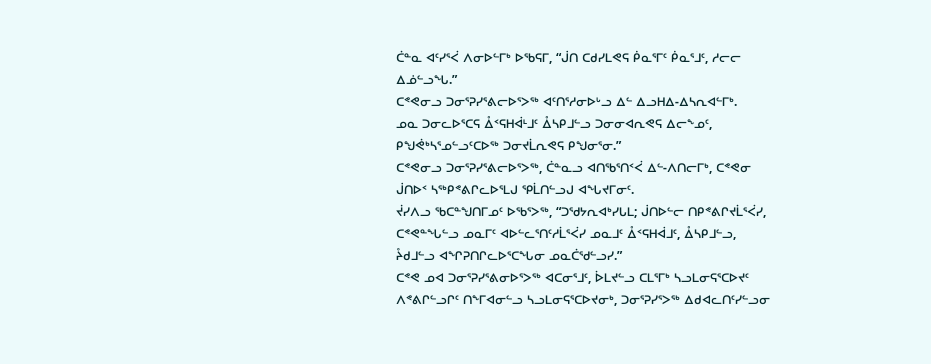ᑖᓐᓇ ᐊᑦᓯᕐᐹ ᐱᓂᐅᓪᒥᒃ ᐅᖃᕋᒥ, “ᒎᑎ ᑕᑯᓯᒪᕙᕋ ᑮᓇᕐᒥᑦ ᑮᓇᕐᒧᑦ, ᓱᓕᓕ ᐃᓅᓪᓗᖓ.”
ᑕᕝᕙᓂᓗ ᑐᓂᕐᕈᓯᕐᕕᓕᐅᕐᐳᖅ ᐊᑦᑎᕐᓱᓂᐅᒡᓗ ᐃᓪ ᐃᓗᕼᐃ-ᐃᓴᕆᐊᓪᒥᒃ.
ᓄᓇ ᑐᓂᓚᐅᕐᑕᕋ ᐂᑉᕋᕼᐋᒻᒧᑦ ᐂᓴᑭᒧᓪᓗ ᑐᓂᓂᐊᕆᕙᕋ ᐃᓕᖕᓄᑦ, ᑭᖑᕚᒃᓴᕐᓄᓪᓗᑦᑕᐅᖅ ᑐᓂᔪᒫᕆᕙᕋ ᑭᖑᓂᕐᓂ.”
ᑕᕝᕙᓂᓗ ᑐᓂᕐᕈᓯᕐᕕᓕᐅᕐᐳᖅ, ᑖᓐᓇᓗ ᐊᑎᖃᕐᑎᑉᐹ ᐃᓪ-ᐱᑎᓕᒥᒃ, ᑕᕝᕙᓂ ᒎᑎᐅᑉ ᓴᖅᑭᕝᕕᒋᓚᐅᕐᒪᒍ ᕿᒫᑎᓪᓗᒍ ᐊᖓᔪᒥᓂᑦ.
ᔫᓯᐱᓗ ᖃᑕᓐᖑᑎᒥᓄᑦ ᐅᖃᕐᐳᖅ, “ᑐᖁᔭᕆᐊᒃᓯᒐᒪ; ᒎᑎᐅᓪᓕ ᑎᑭᕝᕕᒋᔪᒫᕐᐹᓯ, ᑕᕝᕙᓐᖓᓪᓗ ᓄᓇᒥᑦ ᐊᐅᓪᓚᕐᑎᑦᓱᒫᕐᐹᓯ ᓄᓇᒧᑦ ᐂᑉᕋᕼᐋᒧᑦ, ᐂᓴᑭᒧᓪᓗ, ᔧᑯᒧᓪᓗ ᐊᖏᕈᑎᒋᓚᐅᕐᑕᖓᓂ ᓄᓇᑖᖁᓪᓗᓯ.”
ᑕᕝᕙ ᓄᐊ ᑐᓂᕐᕈᓯᕐᕕᓂᐅᕐᐳᖅ ᐊᑕᓂᕐᒧᑦ, ᐆᒪᔪᓪᓗ ᑕᒪᕐᒥᒃ ᓴᓗᒪᓂᕋᕐᑕᐅᔪᑦ ᐱᕝᕕᒋᓪᓗᒋᑦ ᑎᖕᒥᐊᓂᓪᓗ ᓴᓗᒪᓂᕋᕐᑕᐅᔪᓂᒃ, ᑐᓂᕐᕈᓯᕐᐳᖅ ᐃᑯᐊᓚᑎᑦᓯᓪᓗᓂ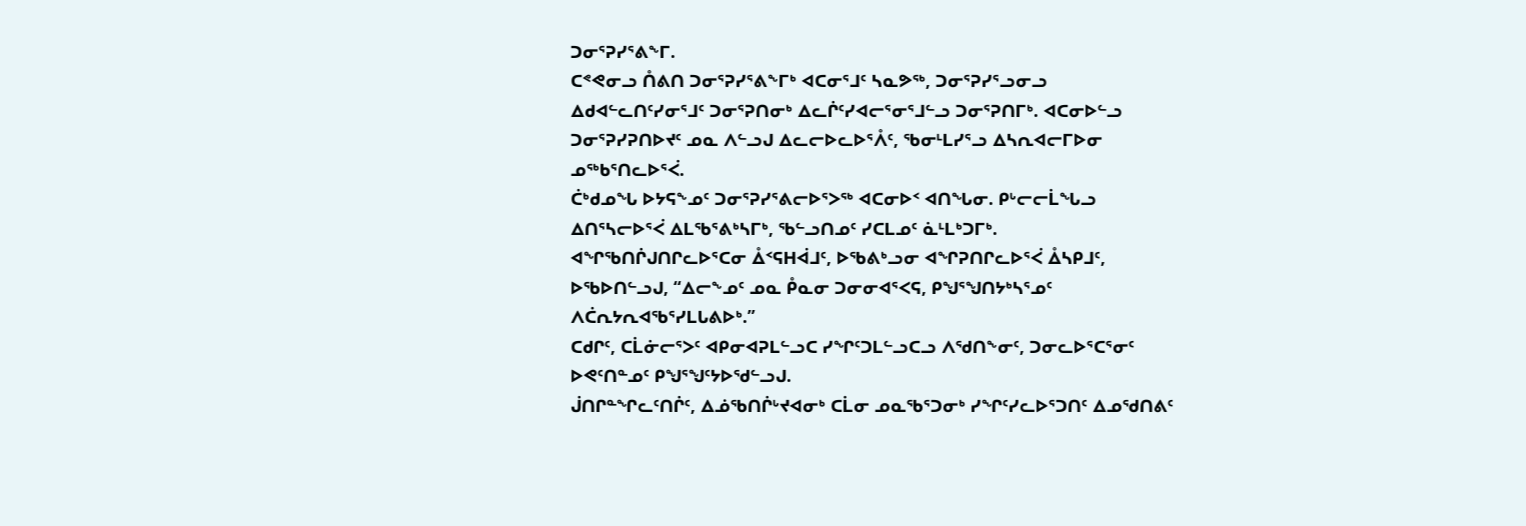ᑐᓂᕐᕈᓯᕐᕕᖕᒥ.
ᑕᕝᕙᓂᓗ ᑍᕕᑎ ᑐᓂᕐᕈᓯᕐᕕᖕᒥᒃ ᐊᑕᓂᕐᒧᑦ ᓴᓇᕗᖅ, ᑐᓂᕐᕈᓯᕐᓗᓂᓗ ᐃᑯᐊᓪᓚᑎᑦᓯᓂᕐᒧᑦ ᑐᓂᕐᕈᑎᓂᒃ ᐃᓚᒌᑦᓯᐊᓕᕐᓂᕐᒧᓪᓗ ᑐᓂᕐᕈᑎᒥᒃ. ᐊᑕᓂᐅᓪᓗ ᑐᓂᕐᕈᓯᕈᑎᐅᔪᑦ ᓄᓇ ᐱᓪᓗᒍ ᐃᓚᓕᐅᓚᐅᕐᐰᑦ, ᖃᓂᒻᒪᓯᕐᓗ ᐃᓴᕆᐊᓕᒥᐅᓂ ᓄᖅᑲᕐᑎᓚᐅᕐᐹ.
ᑖᒃᑯᓄᖓ ᐅᔭᕋᖕᓄᑦ ᑐᓂᕐᕈᓯᕐᕕᓕᐅᕐᐳᖅ ᐊᑕᓂᐅᑉ ᐊᑎᖓᓂ. ᑭᒡᓕᓕᒫᖓᓗ ᐃᑎᕐᓴᓕᐅᕐᐹ ᐃᒪᖃᕐᕕᒃᓴᒥᒃ, ᖃᓪᓗᑎᓄᑦ ᓯᑕᒪᓄᑦ ᓈᒻᒪᒃᑐᒥᒃ.
ᐊᖏᖃᑎᒌᒍᑎᒋᓚᐅᕐᑕᓂ ᐂᑉᕋᕼᐋᒧᑦ, ᐅᖃᕕᒃᓗᓂ ᐊᖏᕈᑎᒋᓚᐅᕐᐹ ᐂᓴᑭᒧᑦ,
ᐅᖃᐅᑎᓪᓗᒍ, “ᐃᓕᖕᓄᑦ ᓄᓇ ᑬᓇᓂ ᑐᓂᓂᐊᕐᐸᕋ, ᑭᖑᕐᖑᑎᔭᒃᓴᕐᓄᑦ ᐱᑖᕆᔭᕆᐊᖃᕐᓯᒪᒐᕕᐅᒃ.”
ᑕᑯᒋᑦ, ᑕᒫᓃᓕᕐᐳᑦ ᐊᑭᓂᐊᕈᒪᓪᓗᑕ ᓯᖏᑦᑐᒪᓪᓗᑕᓗ ᐱᖁᑎᖕᓂᑦ, ᑐᓂᓚᐅᕐᑕᕐᓂᑦ ᐅᕙᑦᑎᓐᓄᑦ ᑭᖑᕐᖑᑦᔭᐅᖁᓪᓗᒍ.
ᒎᑎᒋᓐᖏᓚᑦᑎᒌᑦ, ᐃᓅᖃᑎᒌᒡᔪᐊᓂᒃ ᑕᒫᓂ ᓄᓇᖃᕐᑐᓂᒃ ᓯᖏᑦᓯᓚᐅᕐᑐᑎᑦ ᐃᓄᖁᑎᕕᑦ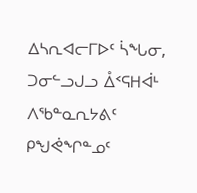ᐃᓴᕆᐊᓕᒥᐅᑦ ᓵᖓᓂ, ᑐᓂᓪᓗᒍᓗ ᐂᑉᕋᕼᐋᒻ ᐱᖃᓐᓇᕆᔭᕕᑦ ᑭᖑᕚᖏᓐᓄᑦ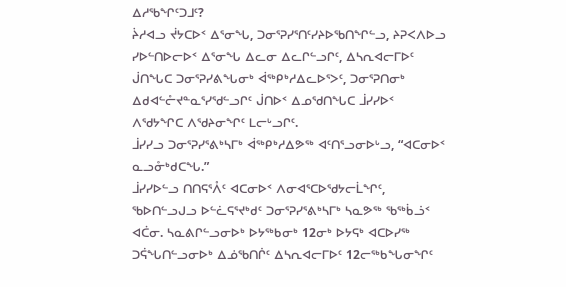ᐃᓱᖃᖏᑦᑐᒧᑦ?
ᔩᓱᐊᓗ ᔫᔭᑕᐅᑉ ᐃᕐᓂᖓ, ᑐᓂᕐᕈᓯᕐᑎᑦᓯᔨᐅᖃᑎᖏᓪᓗ, ᔨᕈᐸᐱᐅᓗ ᓯᐅᓪᑎᐅᓕᐅᑉ ᐃᕐᓂᖓ ᐃᓚᓂ ᐃᓚᒋᓪᓗᒋᑦ, ᐃᓴᕆᐊᓕᒥᐅᑦ ᒎᑎᖓᑕ ᑐᓂᕐᕈᓯᕕᖓᓂᒃ ᐋᖅᑭᒃᓱᐃᓚᐅᕐᐳᑦ, ᑐᓂᕐᕈᑎᓂᒃ ᐃᑯᐊᓪᓔᔪᓐᓇᕐᓯᖁᓪᓗᒋᑦ ᒎᑎᐅᑉ ᐃᓄᖁᑎᖓᑕ ᒨᓯᓯᐅᑉ ᐱᖁᔭᖏᑕ ᐱᖁᔨᓂᖏᑦ ᒪᓕᒡᓗᒋᑦ.
ᒨᓯᓯᓗ ᑐᓂᕐᕈᓯᕐᕕᒃᓴᒥᒃ ᐋᖅᑭᒃᓱᐃᕗᖅ ᐊᑦᑎᕐᓗᓂᐅᒡᓗ, “ᐊᑕᓂᐅᑉ ᓇᓗᓁᒃᑯᑕᖓ.”
ᒨᓯᓯᐅᓪᓗ ᑎᑎᕋᕐᐰᑦ ᐊᑕᓂᐅᑉ ᐱᓂᐊᕐᑕᐅᖁᔭᓕᒫᖏᑦ, ᖃᐅᑎᓪᓗᒍᓗ ᐅᓪᓛᕋᕐᔪᒃᑯᑦ ᑐᓂᕐᕈᓯᕐᕕᒃᓴᒥᒃ ᓴᓇᕗᖅ ᖃᖅᑳᓘᑉ ᐊᑖᓂ. ᓴᓇᕕᒋᓪᓗᓂᐅᒃ ᐅᔭᖅᑲᓂᒃ 12ᓂᒃ ᐅᔭᕋᒃ ᐊᑕᐅᓯᖅ ᑐᕌᖓᑎᓪᓗᓂᐅᒃ ᐃᓅᖃᑎᒌᑦ ᐃᓴᕆᐊᓕᒥᐅᑦ 12ᓕᖅᑲᖓᓂᖏᑦ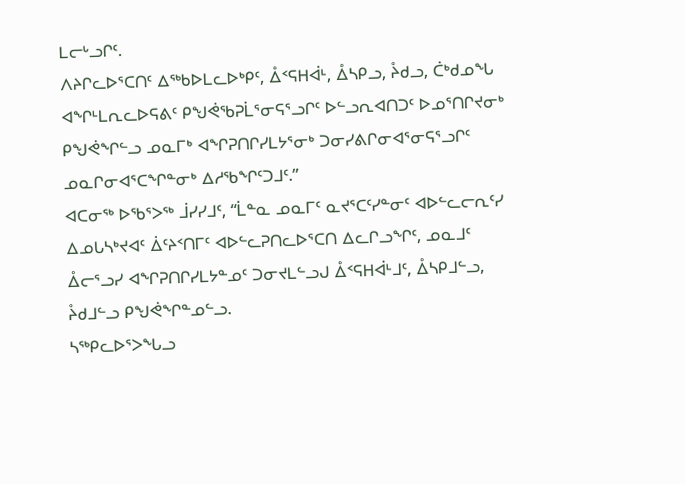ᒪᓕᒡᓗᒋᑦ.
ᐱᔨᒋᓚᐅᕐᑕᑎᑦ ᐃᖅᑲᐅᒪᓚᐅᒃᑭᑦ, ᐂᑉᕋᕼᐋᒻ, ᐂᓴᑭᓗ, ᔧᑯᓗ, ᑖᒃᑯᓄᖓ ᐊᖏᒻᒪᕆᓚᐅᕋᕕᑦ ᑭᖑᕚᖃᕈᒫᕐᓂᕋᕐᓗᒋᑦ ᐅᓪᓗᕆᐊᑎᑐᑦ ᐅᓄᕐᑎᒋᔪᓂᒃ ᑭᖑᕚᖏᓪᓗ ᓄᓇᒥᒃ ᐊᖏᕈᑎᒋᓯᒪᔭᕐᓂᒃ ᑐᓂᓯᕕᒋᓂᐊᕐᓂᕋᕐᓗᒋᑦ ᓄᓇᒋᓂᐊᕐᑕᖏᓐᓂᒃ ᐃᓱᖃᖏᑦᑐᒧᑦ.”
ᐊᑕᓂᖅ ᐅᖃᕐᐳᖅ ᒨᓯᓯᒧᑦ, “ᒫᓐᓇ ᓄᓇᒥᑦ ᓇᔪᕐᑕᑦᓯᓐᓂᑦ ᐊᐅᓪᓚᓕᕆᑦᓯ ᐃᓄᒐᓴᒃᔪᐊᑦ ᐄᑦᔨᑉᑎᒥᑦ ᐊᐅᓪᓚᕈᑎᓚᐅᕐᑕᑎ ᐃᓚᒋᓗᖏᑦ, ᓄᓇᒧᑦ ᐂᓕᕐᓗᓯ ᐊᖏᕈᑎᒋᓯᒪᔭᓐᓄᑦ ᑐᓂᔪᒪᓪᓗᒍ ᐂᑉᕋᕼᐋᒻᒧᑦ, ᐂᓴᑭᒧᓪᓗ, ᔧᑯᒧᓪᓗ ᑭᖑᕚᖏᓐᓄᓪᓗ.
ᓴᖅᑭᓚᐅᕐᐳᖓᓗ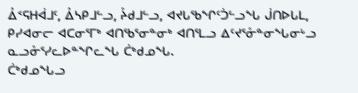ᐂᑉᕋᕼᐋᒧᑦ, ᐂᓴᑭᒧᓪᓗ, ᔧᑯᒧᓪᓗ, ᐊᔪᒐᖃᖏᑦᑑᓪᓗᖓ ᒎᑎᐅᒐᒪ, ᑭᓯᐊᓂᓕ ᐊᑕᓂᕐᒥᒃ ᐊᑎᖃᕐᓂᓐᓂᒃ ᐊᑎᕐᒪᓗ ᐃᑦᔪᕐᓁᓐᓂᖓᓂᒡᓗ ᓇᓗᓁᕐᓯᓚᐅᓐᖏᓚᖓ ᑖᒃᑯᓄᖓ.
ᑖᒃᑯᓄᖓᓗ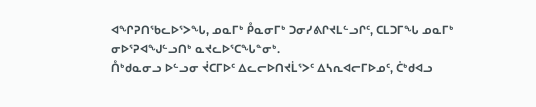ᐊᖏᕈᑎᖃᓚᐅᕐᐳᖓ, ᓄᓇᒥᒃ ᑬᓇᓂᒥᒃ ᑐᓂᓯᕕᒋᔪᒪᓪᓗᒋᑦ, ᑕᒪᑐᒥᖓ ᓄᓇᒥᒃ ᓂᐅᕐᕈᐊᖑᓪᓗᑎᒃ ᓇᔪᓚᐅᕐᑕᖓᓐᓂᒃ.
ᑍᒃᑯᓇᓂᓗ ᐅᓪᓗᓂ ᔫᑕᒥᐅᑦ ᐃᓚᓕᐅᑎᔪᒫᕐᐳᑦ ᐃᓴᕆᐊᓕᒥᐅᓄᑦ, ᑖᒃᑯᐊᓗ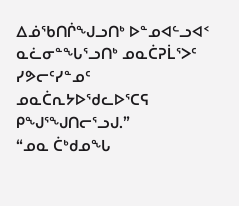ᐃᓅᖃᑎᒌᖑᓗᑎᒃ ᐅᓐᓄᐊᓪᓗᐊᑉ ᓇᓛᓂᓐᖓᕐᓗᑎᒃ ᓄᓇᑖᕈᒫᕐᐳᑦ ᓯᕗᓕᑦᓯᓐᓄᑦ ᓄᓇᑖᕆᔭᐅᖁᓚᐅᕐᑕᕋ ᑭᖑᕐᖑᑎᓕᕐᓗᒍ.”
“ᓄᓇ ᑖᒃᑯᓄᖓ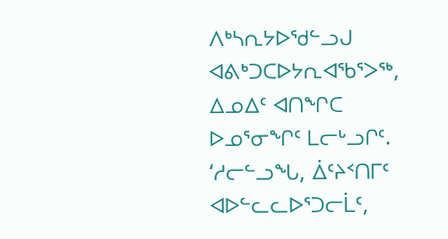ᐱᒃᓴᕆᔭᐅᖁᓪᓗᒍ ᐊᕕᒃᑐᑕᐅᔭᕆᐊᖃᕐᐳᖅ, ᐃᓄᐃᑦ ᐊᑎᖏᑕ ᐅᓄᕐᓂᖏᑦ ᒪᓕᒡᓗᒋᑦ.
‘ᓱᓕᓪᓗᖓ, ᐄᑦᔨᑉᑎᒥᑦ ᐊᐅᓪᓚᓚᐅᕐᑐᓕᒫᑦ,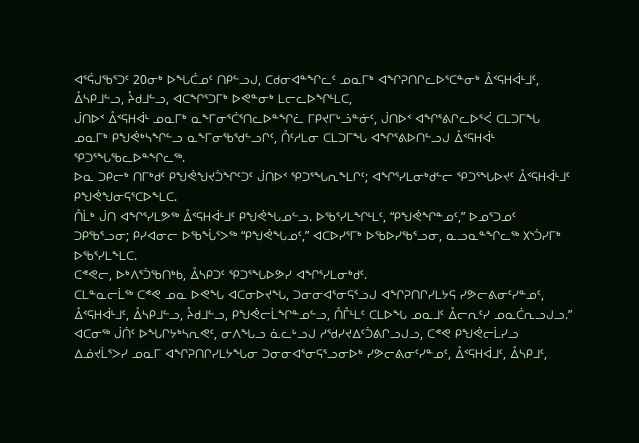ᐊᕐᕌᒍᖃᕐᑐᑦ 20ᓂᒃ ᐅᖓᑖᓄᑦ ᑎᑭᓪᓗᒍ, ᑕᑯᓂᐊᓐᖏᓚᑦ ᓄᓇᒥᒃ ᐊᖏᕈᑎᒋᓚᐅᕐᑕᓐᓂᒃ ᐂᑉᕋᕼᐋᒻᒧᑦ, ᐂᓴᑭᒧᓪᓗ, ᔧᑯᒧᓪᓗ, ᐊᑕᖏᕐᑐᒥᒃ ᐅᕙᓐᓂᒃ ᒪᓕᓚᐅᖏᒻᒪᑕ,
ᒎᑎᐅᑉ ᐂᑉᕋᕼᐋᒻ ᓄᓇᒥᒃ ᓇᖕᒥᓂᕐᑖᕐᑎᓚᐅᓐᖏᓛ ᒥᑭᔪᒥᒡᓘᓐᓃᑦ, ᒎᑎᐅᑉ ᐊᖏᕐᕕᒋᓚᐅᕐᐹ ᑕᒪᑐᒥᖓ ᓄᓇᒥᒃ ᑭᖑᕚᒃᓴᖏᓪᓗ ᓇᖕᒥᓂᖃᖁᓪᓗᒋᑦ, ᑍᑦᓱᒪᓂ ᑕᒪᑐᒥᖓ ᐊᖏᕐᕕᐅᑎᓪᓗᒍ ᐂᑉᕋᕼᐋᒻ ᕿᑐᕐᖓᖃᓚᐅᓐᖏᓚᖅ.
ᐅᓇ ᑐᑭᓕᒃ ᑎᒥᒃᑯᑦ ᑭᖑᕚᖑᔪᑑᖏᑦᑐᑦ ᒎᑎᐅᑉ ᕿᑐᕐᖓᕆᖕᒪᒋᑦ; ᐊᖏᕐᓯᒪᓂᒃᑯᓪᓕ ᕿᑐᕐᖓᐅᔪᑦ ᐂᑉᕋᕼᐋᒻᒧᑦ ᑭᖑᕚᖑᓂᕋᕐᑕᐅᖕᒪᑕ.
ᑍᒫᒃ ᒎᑎ ᐊᖏᕐᓯᒪᕗᖅ ᐂᑉᕋᕼᐋᒻᒧᑦ ᑭᖑᕚᖓᓄᓪᓗ. ᐅᖃᕐᓯᒪᖏᒻᒪᑦ, “ᑭᖑᕚᖏᓐᓄᑦ,” ᐅᓄᕐᑐᓄᑦ ᑐᑭᖃᕐᓗᓂ; ᑭᓯᐊᓂᓕ ᐅᖃᖔᕐᐳᖅ “ᑭᖑᕚᖓᓄᑦ,” ᐊᑕᐅᓯᕐᒥᒃ ᐅᖃᐅᓯᖃᕐᓗᓂ, ᓇᓗᓇᓐᖏᓚᖅ ᙭ᔅᑑᓯᒥᒃ ᐅᖃᕐᓯᒪᖕᒪᑕ.
ᑕᕝᕙᓕ, ᐅᒃᐱᕐᑑᖃᑎᒃᑲ, ᐂᓴᑭᑐᑦ ᕿᑐᕐᖓᐅᕗᓯ ᐊᖏᕐᓯᒪᓂᒃᑯᑦ.
ᑕᒪᓐᓇᓕᒫᖅ ᑕᕝᕙ ᓄᓇ ᐅᕙᖓ ᐊᑕᓂᐅᔪᖓ, ᑐᓂᓂᐊᕐᓂᕋᕐᓗᒍ ᐊᖏᕈᑎᒋᓯᒪᔭᕋ ᓯᕗᓕᕕᓂᑦᓯᓐᓄᑦ, ᐂᑉᕋᕼᐋᒻᒧᑦ, ᐂᓴᑭᒧᓪᓗ, ᔧᑯᒧᓪᓗ, ᑭᖑᕚᓕᒫᖏᓐᓄᓪᓗ, ᑍᒤᒻᒪᑦ ᑕᒪᐅᖓ ᓄᓇᒧᑦ ᐂᓕᕆᑦᓯ ᓄᓇᑖᕆᓗᒍᓗ.”
ᐊᑕᓂᖅ ᒎᑏᑦ ᐅᖓᒋᔭᒃᓴᕆᕙᑦ, ᓂᐱᖓᓗ ᓈᓚᒡᓗᒍ ᓱᖁᓯᔪᐃᑦᑑᕕᒋᓗᒍᓗ, ᑕᕝᕙ ᑭᖑᕚᓕᒫᓯᓗ ᐃᓅᔪᒫᕐᐳᓯ ᓄᓇᒥ ᐊᖏᕈᑎᒋᓯᒪᔭᖓᓂ ᑐᓂᓂᐊᕐᓂᕋᕐᓗᓂᐅᒃ ᓯᕗᓕᕕᓂᑦᓯᓐᓄᑦ, ᐂᑉᕋᕼᐋᒧᑦ, ᐂᓴᑭᒧᑦ,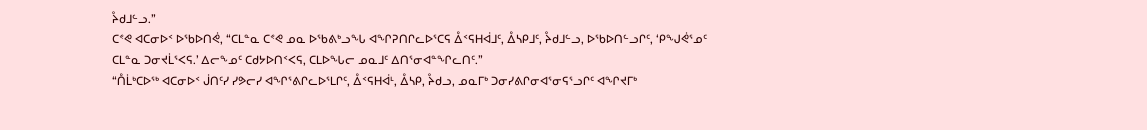ᔧᑯᒧᓪᓗ.”
ᑕᕝᕙ ᐊᑕᓂᐅᑉ ᐅᖃᐅᑎᕚ, “ᑕᒪᓐᓇ ᑕᕝᕙ ᓄᓇ ᐅᖃᕕᒃᓗᖓ ᐊᖏᕈᑎᒋᓚᐅᕐᑕᕋ ᐂᑉᕋᕼᐋᒧᑦ, ᐂᓴᑭᒧᑦ, ᔧᑯᒧᓪᓗ, ᐅᖃᐅᑎᓪᓗᒋᑦ, ‘ᑭᖑᕚᕐᓄᑦ ᑕᒪᓐᓇ ᑐᓂᔪᒫᕐᐸᕋ.’ ᐃᓕᖕᓄᑦ ᑕᑯᔭᐅᑎᑉᐸᕋ, ᑕᒪᐅᖓᓕ ᓄᓇᒧᑦ ᐃᑎᕐᓂᐊᓐᖏᓚᑎᑦ.”
“ᑍᒫᒃᑕᐅᖅ ᐊᑕᓂᐅᑉ ᒎᑎᑦᓯ ᓯᕗᓕᓯ ᐊᖏᕐᕕᒋᓚᐅᕐᒪᒋᑦ, ᐂᑉᕋᕼᐋᒻ, ᐂᓴᑭ, ᔧᑯᓗ, ᓄᓇᒥᒃ ᑐᓂᓯᕕᒋᓂᐊᕐᓂᕋᕐᓗᒋᑦ ᐊᖏᔪᒥᒃ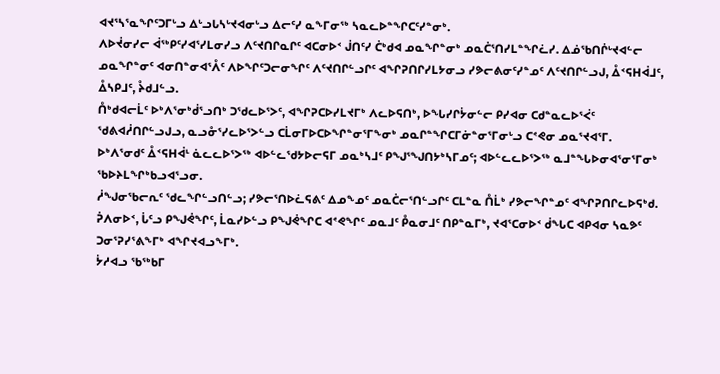ᐊᔪᕐᓴᕐᓇᖏᑦᑐᒥᒡᓗ ᐃᒡᓗᒐᓴᒡᔪᐊᓂᒡᓗ ᐃᓕᑦᓯ ᓇᖕᒥᓂᖅ ᓴᓇᓚᐅᓐᖏᑕᑦᓯᓐᓂᒃ.
ᐱᐅᔫᓂᓯᓕ ᐋᖅᑭᑦᓯᐊᕐᓯᒪᓂᓯᓗ ᐱᑦᔪᑎᒋᓇᒋᑦ ᐊᑕᓂᐅᑉ ᒎᑎᑦᓯ ᑖᒃᑯᐊ ᓄᓇᖏᓐᓂᒃ ᓄᓇᑖᕐᑎᓯᒪᓐᖏᓛᓯ. ᐃᓅᖃᑎᒌᒡᔪᐊᓪᓕ ᓄᓇᖏᓐᓂᑦ ᐊᓂᑎᓐᓂᐊᕐᐰᑦ ᐱᐅᖏᑦᑐᓕᓂᖏᑦ ᐱᑦᔪᑎᒋᓪᓗᒋᑦ ᐊᖏᕈᑎᒋᓯᒪᔭᓂᓗ ᓯᕗᓕᕕᓂᑦᓯᓐᓄᑦ ᐱᑦᔪᑎᒋᓪᓗᒍ, ᐂᑉᕋᕼᐋᒧᑦ, ᐂᓴᑭᒧᑦ, ᔧᑯᒧᓪᓗ.
ᑍᒃᑯᐊᓕᒫᑦ ᐅᒃᐱᕐᓂᒃᑰᕐᓗᑎᒃ ᑐᖁᓚᐅᕐᐳᑦ, ᐊᖏᕈᑕᐅᓯᒪᔪᒥᒃ ᐱᓚᐅᕋᑎᒃ, ᐅᖓᓯᒋᔮᓂᓪᓕ ᑭᓯᐊᓂ ᑕᑯᓐᓇᓚᐅᕐᐹᑦ ᖁᕕᐊᓲᑎᒋᓪᓗᒍᓗ, ᓇᓗᓁᕐᓯᓚᐅᕐᐳᓪᓗ ᑕᒫᓂᒥᐅᑕᐅᖏᓐᓂᕐᒥᖕᓂᒃ ᓄᓇᒋᓐᖏᑕᒥᓃᓐᓂᕐᒥᓂᒡᓗ ᑕᕝᕙᓂ ᓄᓇᕐᔪᐊᕐᒥ.
ᐅᒃᐱᕐᓂᑯᑦ ᐂᑉᕋᕼᐋᒻ ᓈᓚᓚᐅᕐᐳᖅ ᐊᐅᓪᓚᖁᔭᐅᓕᕋᒥ ᓄᓇᒃᓴᒧᑦ ᑭᖑᕐᖑᑎᔭᒃᓴᒥᓄᑦ; ᐊᐅᓪᓚᓚᐅᕐᐳᖅ ᓇᒧᓐᖓᐅᓂᐊᕐᓂᕐᒥᓂᒃ ᖃᐅᔨᒪᖏᒃᑲᓗᐊᕐᓗᓂ.
ᓲᖑᓂᖃᓕᕆᑦ ᖁᓚᖏᓪᓗᑎᓪᓗ; ᓯᕗᓕᕐᑎᐅᓛᕋᕕᑦ ᐃᓄᖕᓄᑦ ᓄᓇᑖᓕᕐᑎᓪᓗᒋᑦ ᑕᒪᓐᓇ ᑍᒫᒃ ᓯᕗᓕᖏᓐᓄᑦ ᐊᖏᕈᑎᒋᓚᐅᕋᒃᑯ.
ᕉᐱᓂᐅᑉ, ᒑᑦᓗ ᑭᖑᕚᖏᑦ, ᒫᓇᓯᐅᓪᓗ ᑭᖑᕚᖏᑕ ᐊᕝᕙᖏᑦ ᓄᓇᒧᑦ ᑬᓇᓂᒧᑦ ᑎᑭᓐᓇᒥᒃ, ᔪᐊᕐᑕᓂᐅᑉ ᑰᖓᑕ ᐊᑭᐊᓂ ᓴᓇᕗᑦ ᑐᓂᕐᕈᓯᕐᕕᖕᒥᒃ ᐊᖏᔪᐊᓗᖕᒥᒃ.
ᔮᓱᐊᓗ ᖃᖅᑲᒥ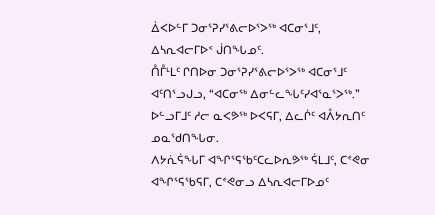ᐄᐸᐅᓪᒥ ᑐᓂᕐᕈᓯᕐᕕᓕᐅᕐᐳᖅ ᐊᑕᓂᕐᒧᑦ, ᐃᓴᕆᐊᓕᒥᐅᑉ ᒎᑎᖓᓄᑦ.
ᑍᒤᒻᒪᑦ ᒋᑎᐅᓂ ᑐᓂᕐᕈᓯᕐᕕᓕᐅᕐᐳᖅ ᐊᑕᓂᕐᒧᑦ ᐊᑦᑎᕐᓗᒍᓗ, “ᐊᑕᓂᖅ ᐃᓂᓪᓚᖓᑦᓯᐊᕐᓇᕐᐳᖅ.” ᐅᓪᓗᒥᒧᑦ ᓱᓕ ᓇᐸᕗᖅ ᐅᐸᕋᒥ, ᐃᓚᒌᑦ ᐊᐰᔭᕆᑎᑦ ᓄᓇᖁᑎᖓᓂ.
ᐱᔭᕇᕌᖓᒥ ᐊᖏᕐᕋᖃᑦᑕᓚᐅᕆᕗᖅ ᕌᒪᒧᑦ, ᑕᕝᕙᓂ ᐊᖏᕐᕋᖃᕋᒥ, ᑕᕝᕙᓂᓗ ᐃᓴᕆᐊᓕᒥᐅᓄᑦ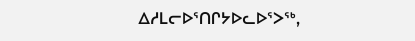ᐃᓱᒪᓕᐅᕐᑎᒋᔭᐅᓚᐅᕐᐳᖅ,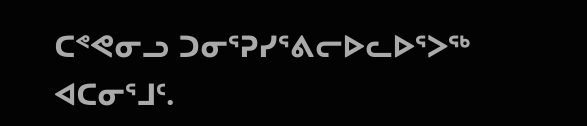ᑕᕝᕙᓂᓗ ᑐᓂᕐᕈᓯᕐᕕᓕᐅᓚᐅᕐᐳᖅ ᐊᑕᓂᕐᒧᑦ.